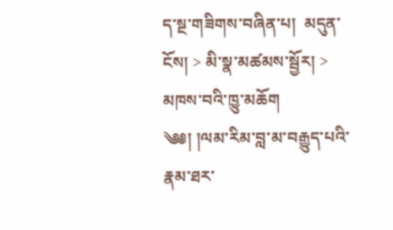ད་སྔ་གཟིགས་བཞིན་པ།  མདུན་ངོས། > མི་སྣ་མཚམས་སྦྱོར། > མཁས་བའི་ཁྱུ་མཆོག
༄༅། །ལམ་རིམ་བླ་མ་བརྒྱུད་པའི་རྣམ་ཐར་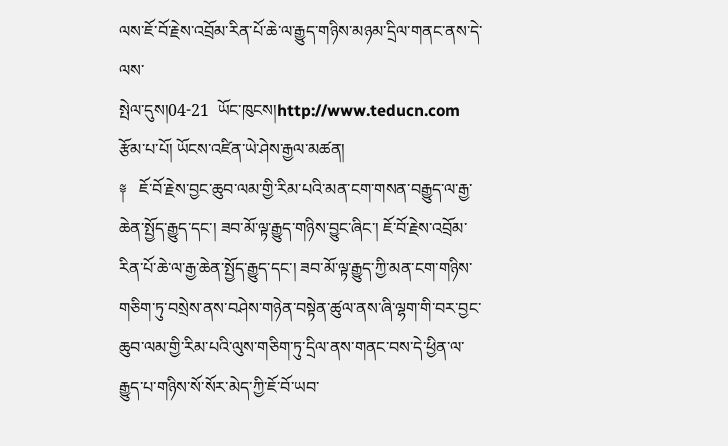ལས་ཇོ་བོ་རྗེས་འབྲོམ་རིན་པོ་ཆེ་ལ་རྒྱུད་གཉིས་མཉམ་དྲིལ་གནང་ནས་དེ་ལས་
སྤེལ་དུས།04-21  ཡོང་ཁུངས།http://www.teducn.com  རྩོམ་པ་པོ། ཡོངས་འཛིན་ཡེ་ཤེས་རྒྱལ་མཚན།
༈   ཇོ་བོ་རྗེས་བྱང་ཆུབ་ལམ་གྱི་རིམ་པའི་མན་ངག་གསན་བརྒྱུད་ལ་རྒྱ་ཆེན་སྤྱོད་རྒྱུད་དང་། ཟབ་མོ་ལྟ་རྒྱུད་གཉིས་བྱུང་ཞིང་། ཇོ་བོ་རྗེས་འབྲོམ་རིན་པོ་ཆེ་ལ་རྒྱ་ཆེན་སྤྱོད་རྒྱུད་དང་། ཟབ་མོ་ལྟ་རྒྱུད་ཀྱི་མན་ངག་གཉིས་གཅིག་ཏུ་བསྲེས་ནས་བཤེས་གཉེན་བསྟེན་ཚུལ་ནས་ཞི་ལྷག་གི་བར་བྱང་ཆུབ་ལམ་གྱི་རིམ་པའི་ལུས་གཅིག་ཏུ་དྲིལ་ནས་གནང་བས་དེ་ཕྱིན་ལ་རྒྱུད་པ་གཉིས་སོ་སོར་མེད་ཀྱི་ཇོ་བོ་ཡབ་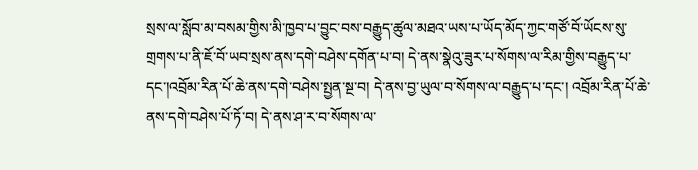སྲས་ལ་སློབ་མ་བསམ་གྱིས་མི་ཁྱབ་པ་བྱུང་བས་བརྒྱུད་ཚུལ་མཐའ་ཡས་པ་ཡོད་མོད་ཀྱང་གཙོ་བོ་ཡོངས་སུ་གྲགས་པ་ནི་ཇོ་བོ་ཡབ་སྲས་ནས་དགེ་བཤེས་དགོན་པ་བ། དེ་ནས་སྣེའུ་ཟུར་པ་སོགས་ལ་རིམ་གྱིས་བརྒྱུད་པ་དང་།འབྲོམ་རིན་པོ་ཆེ་ནས་དགེ་བཤེས་སྤྱན་སྔ་བ། དེ་ནས་བྱ་ཡུལ་བ་སོགས་ལ་བརྒྱུད་པ་དང་། འབྲོམ་རིན་པོ་ཆེ་ནས་དགེ་བཤེས་པོ་ཏོ་བ། དེ་ནས་ཤ་ར་བ་སོགས་ལ་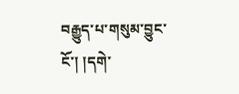བརྒྱུད་པ་གསུམ་བྱུང་ངོ་། །དགེ་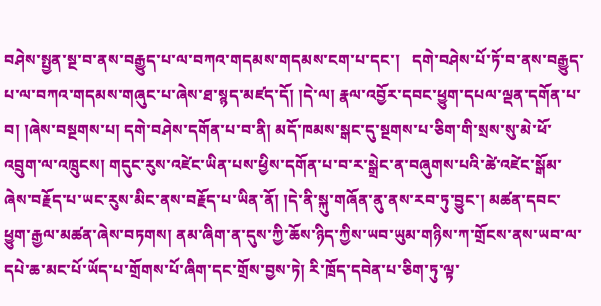བཤེས་སྤྱན་སྔ་བ་ནས་བརྒྱུད་པ་ལ་བཀའ་གདམས་གདམས་ངག་པ་དང་།   དགེ་བཤེས་པོ་ཏོ་བ་ནས་བརྒྱུད་པ་ལ་བཀའ་གདམས་གཞུང་པ་ཞེས་ཐ་སྙད་མཛད་དོ། །དེ་ལ། རྣལ་འབྱོར་དབང་ཕྱུག་དཔལ་ལྡན་དགོན་པ་བ། །ཞེས་བསྔགས་པ། དགེ་བཤེས་དགོན་པ་བ་ནི། མདོ་ཁམས་སྒང་དུ་སྔགས་པ་ཅིག་གི་སྲས་སུ་མེ་ཕོ་འབྲུག་ལ་འཁྲུངས། གདུང་རུས་འཛེང་ཡིན་པས་ཕྱིས་དགོན་པ་བ་ར་སྒྲེང་ན་བཞུགས་པའི་ཚེ་འཛེང་སྒོམ་ཞེས་བརྗོད་པ་ཡང་རུས་མིང་ནས་བརྗོད་པ་ཡིན་ནོ། །དེ་ནི་སྐུ་གཞོན་ནུ་ནས་རབ་ཏུ་བྱུང་། མཚན་དབང་ཕྱུག་རྒྱལ་མཚན་ཞེས་བཏགས། ནམ་ཞིག་ན་དུས་ཀྱི་ཆོས་ཉིད་ཀྱིས་ཡབ་ཡུམ་གཉིས་ཀ་གྲོངས་ནས་ཡབ་ལ་དཔེ་ཆ་མང་པོ་ཡོད་པ་གྲོགས་པོ་ཞིག་དང་གྲོས་བྱས་ཏེ། རི་ཁྲོད་དབེན་པ་ཅིག་ཏུ་ལྟ་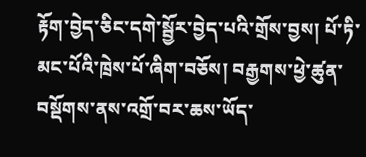རྟོག་བྱེད་ཅིང་དགེ་སྦྱོར་བྱེད་པའི་གྲོས་བྱས། པོ་ཏི་མང་པོའི་ཁྲེས་པོ་ཞིག་བཅོས། བརྒྱགས་ཕྱེ་ཚུན་བསྡོགས་ནས་འགྲོ་བར་ཆས་ཡོད་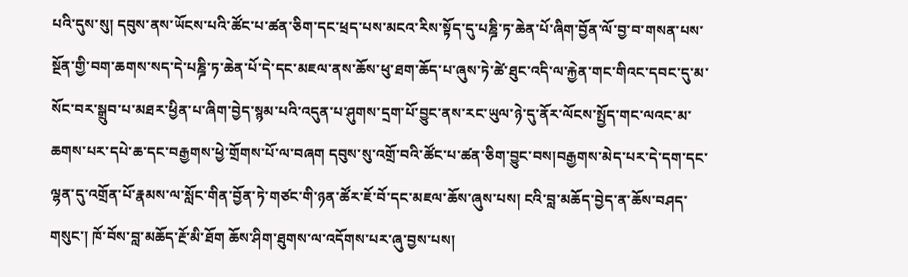པའི་དུས་སུ། དབུས་ནས་ཡོངས་པའི་ཚོང་པ་ཚན་ཅིག་དང་ཕྲད་པས་མངའ་རིས་སྟོད་དུ་པཎྜི་ཏ་ཆེན་པོ་ཞིག་བྱོན་ལོ་བྱ་བ་གསན་པས་སྔོན་གྱི་བག་ཆགས་སད་དེ་པཎྜི་ཏ་ཆེན་པོ་དེ་དང་མཇལ་ནས་ཆོས་ཕུ་ཐག་ཆོད་པ་ཞུས་ཏེ་ཚེ་ཐུང་འདི་ལ་རྐྱེན་གང་གིའང་དབང་དུ་མ་སོང་བར་སྒྲུབ་པ་མཐར་ཕྱིན་པ་ཞིག་བྱེད་སྙམ་པའི་འདུན་པ་ཤུགས་དྲག་པོ་བྱུང་ནས་རང་ཡུལ་ཉེ་དུ་ནོར་ལོངས་སྤྱོད་གང་ལའང་མ་ཆགས་པར་དཔེ་ཆ་དང་བརྒྱགས་ཕྱེ་གྲོགས་པོ་ལ་བཞག དབུས་སུ་འགྲོ་བའི་ཚོང་པ་ཚན་ཅིག་བྱུང་བས།བརྒྱགས་མེད་པར་དེ་དག་དང་ལྷན་དུ་འགྲོན་པོ་རྣམས་ལ་སློང་གིན་བྱོན་ཏེ་གཙང་གི་ཉན་ཚོར་ཇོ་བོ་དང་མཇལ་ཆོས་ཞུས་པས། ངའི་བླ་མཆོད་བྱེད་ན་ཆོས་བཤད་གསུང་། ཁོ་བོས་བླ་མཆོད་རྔོ་མི་ཐོག ཆོས་ཤིག་ཐུགས་ལ་འདོགས་པར་ཞུ་བྱས་པས།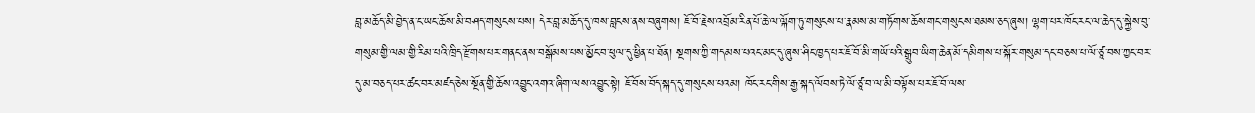བླ་མཆོད་མི་བྱེད་ན་ང་ཡང་ཆོས་མི་བཤད་གསུངས་པས། དེར་བླ་མཆོད་དུ་ཁས་བླངས་ནས་བཞུགས། ཇོ་བོ་རྗེས་འབྲོམ་རིན་པོ་ཆེ་ལ་ལྐོག་ཏུ་གསུངས་པ་རྣམས་མ་གཏོགས་ཆོས་གང་གསུངས་ཐམས་ཅད་ཞུས། ལྷག་པར་ཁོང་རང་ལ་ཆེད་དུ་སྐྱེས་བུ་གསུམ་གྱི་ལམ་གྱི་རིམ་པའི་ཁྲིད་རྫོགས་པར་གནང་ནས་བསྒོམས་པས་མྱོང་བ་ཕུལ་དུ་ཕྱིན་པ་ཐོན། སྔགས་ཀྱི་གདམས་པའང་མང་དུ་ཞུས་ཤིང་ཁྱད་པར་ཇོ་བོ་མི་གཡོ་པའི་སྒྲུབ་ཡིག་ཆེན་མོ་དམིགས་པ་སྐོར་གསུམ་དང་བཅས་པ་ལོ་ཙཱ་བས་ཀྱང་བར་དུ་མ་བཅད་པར་ཚང་བར་མཛད་ཅེས་སྔོན་གྱི་ཆོས་འབྱུང་འགའ་ཞིག་ལས་འབྱུང་སྟེ། ཇོ་བོས་བོད་སྐད་དུ་གསུངས་པའམ། ཁོང་རང་གིས་རྒྱ་སྐད་ལོབས་ཏེ་ལོ་ཙཱ་བ་ལ་མི་བལྟོས་པར་ཇོ་བོ་ལས་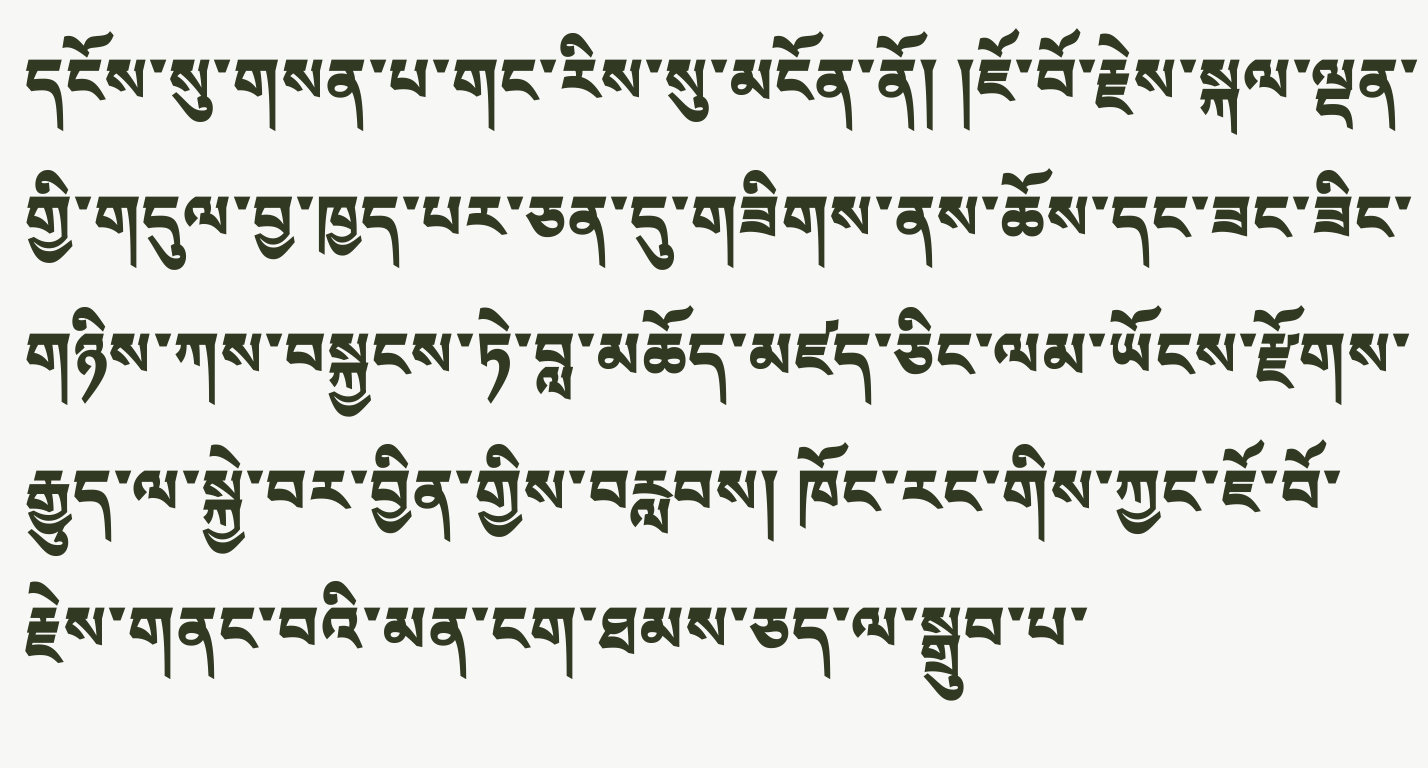དངོས་སུ་གསན་པ་གང་རིས་སུ་མངོན་ནོ། །ཇོ་བོ་རྗེས་སྐལ་ལྡན་གྱི་གདུལ་བྱ་ཁྱད་པར་ཅན་དུ་གཟིགས་ནས་ཆོས་དང་ཟང་ཟིང་གཉིས་ཀས་བསྐྱངས་ཏེ་བླ་མཆོད་མཛད་ཅིང་ལམ་ཡོངས་རྫོགས་རྒྱུད་ལ་སྐྱེ་བར་བྱིན་གྱིས་བརླབས། ཁོང་རང་གིས་ཀྱང་ཇོ་བོ་རྗེས་གནང་བའི་མན་ངག་ཐམས་ཅད་ལ་སྒྲུབ་པ་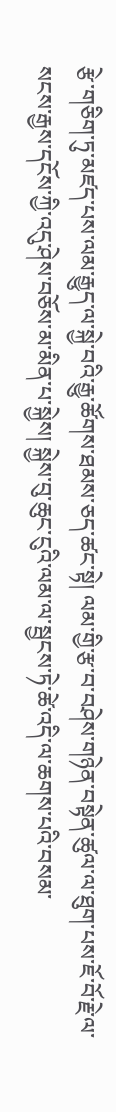རྩེ་གཅིག་ཏུ་མཛད་པས་ལམ་རྒྱུད་ལ་སྐྱེ་བའི་རྒྱུ་ཚོགས་ཐམས་ཅད་ཚང་སྟེ། ལམ་གྱི་རྩ་བ་བཤེས་གཉེན་བསྟེན་ཚུལ་ལ་ཐུག་པས་ཇོ་བོ་རྗེ་ལ་སངས་རྒྱས་དངོས་ཀྱི་འདུ་ཤེས་བཅོས་མ་མིན་པ་སྐྱེས། སྐྱེས་བུ་ཆུང་ངུའི་ལམ་ལ་སྦྱངས་ཏེ་ཚེ་འདི་ལ་ཆགས་པའི་བསམ་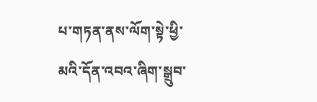པ་གཏན་ནས་ལོག་སྟེ་ཕྱི་མའི་དོན་འབའ་ཞིག་སྒྲུབ་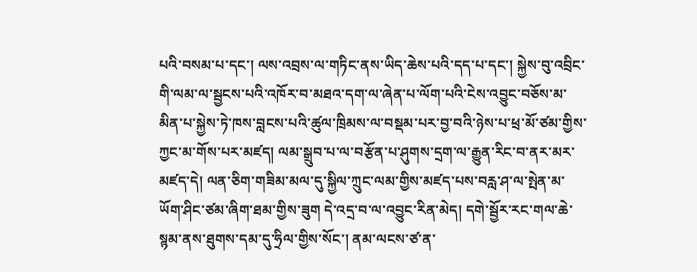པའི་བསམ་པ་དང་། ལས་འབྲས་ལ་གཏིང་ནས་ཡིད་ཆེས་པའི་དད་པ་དང་། སྐྱེས་བུ་འབྲིང་གི་ལམ་ལ་སྦྱངས་པའི་འཁོར་བ་མཐའ་དག་ལ་ཞེན་པ་ལོག་པའི་ངེས་འབྱུང་བཅོས་མ་མིན་པ་སྐྱེས་ཏེ་ཁས་བླངས་པའི་ཚུལ་ཁྲིམས་ལ་བསྡམ་པར་བྱ་བའི་ཉེས་པ་ཕྲ་མོ་ཙམ་གྱིས་ཀྱང་མ་གོས་པར་མཛད། ལམ་སྒྲུབ་པ་ལ་བརྩོན་པ་ཤུགས་དྲག་ལ་རྒྱུན་རིང་བ་ནར་མར་མཛད་དེ། ལན་ཅིག་གཟིམ་མལ་དུ་སྐྱིལ་ཀྲུང་ལམ་གྱིས་མཛད་པས་བརླ་ཤ་ལ་སྤེན་མ་ཡོག་ཤིང་ཙམ་ཞིག་ཐམ་གྱིས་ཟུག དེ་འདྲ་བ་ལ་འབྱུང་རིན་མེད། དགེ་སྦྱོར་རང་གལ་ཆེ་སྙམ་ནས་ཐུགས་དམ་དུ་ཧྲིལ་གྱིས་སོང་། ནམ་ལངས་ཙ་ན་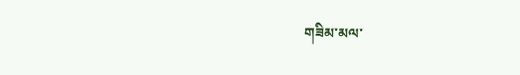གཟིམ་མལ་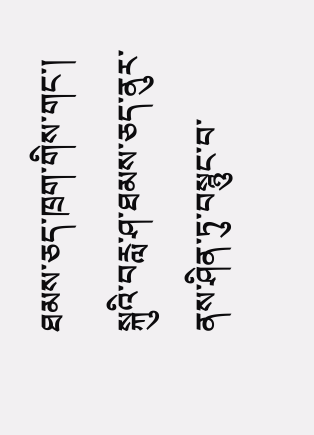ཐམས་ཅད་ཁྲག་གིས་གང་། སྐུའི་བརླ་ཤ་ཐམས་ཅད་ནུར་ནས་ཤིན་ཏུ་བསྙུང་བ་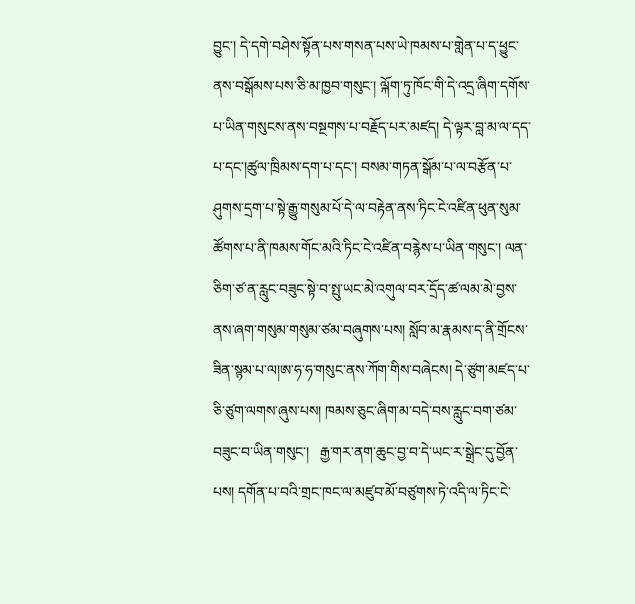བྱུང་། དེ་དགེ་བཤེས་སྟོན་པས་གསན་པས་ཡེ་ཁམས་པ་གླེན་པ་ད་ཕྱུང་ནས་བསྒོམས་པས་ཅི་མ་ཁྱབ་གསུང་། ལྐོག་ཏུ་ཁོང་གི་དེ་འདྲ་ཞིག་དགོས་པ་ཡིན་གསུངས་ནས་བསྔགས་པ་བརྗོད་པར་མཛད། དེ་ལྟར་བླ་མ་ལ་དད་པ་དང་།ཚུལ་ཁྲིམས་དག་པ་དང་། བསམ་གཏན་སྒོམ་པ་ལ་བརྩོན་པ་ཤུགས་དྲག་པ་སྟེ་རྒྱུ་གསུམ་པོ་དེ་ལ་བརྟེན་ནས་ཏིང་ངེ་འཛིན་ཕུན་སུམ་ཚོགས་པ་ནི་ཁམས་གོང་མའི་ཏིང་ངེ་འཛིན་བརྙེས་པ་ཡིན་གསུང་། ལན་ཅིག་ཙ་ན་རླུང་བཟུང་སྟེ་བ་སྤུ་ཡང་མེ་འགུལ་བར་དྲོད་ཚ་ལམ་མེ་བྱས་ནས་ཞག་གསུམ་གསུམ་ཙམ་བཞུགས་པས། སློབ་མ་རྣམས་ད་ནི་གྲོངས་ཟིན་སྙམ་པ་ལ།ཨ་ཧ་ཧ་གསུང་ནས་ཀོག་གིས་བཞེངས། དེ་ཙུག་མཛད་པ་ཅི་ཙུག་ལགས་ཞུས་པས། ཁམས་ཅུང་ཞིག་མ་བདེ་བས་རླུང་བག་ཙམ་བཟུང་བ་ཡིན་གསུང་།   རྒྱ་གར་ནག་ཆུང་བྱ་བ་དེ་ཡང་ར་སྒྲེང་དུ་བྱོན་པས། དགོན་པ་བའི་གྲང་ཁང་ལ་མཛུབ་མོ་བཙུགས་ཏེ་འདི་ལ་ཏིང་ངེ་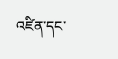འཛིན་དང་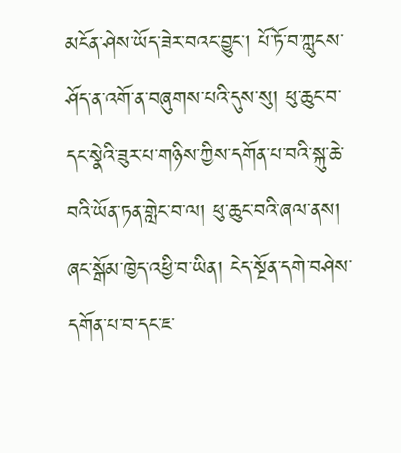མངོན་ཤེས་ཡོད་ཟེར་བའང་བྱུང་། པོ་ཏོ་བ་ཀླུངས་ཤོད་ན་འགོ་ན་བཞུགས་པའི་དུས་སུ། ཕུ་ཆུང་བ་དང་སྣེའི་ཟུར་པ་གཉིས་ཀྱིས་དགོན་པ་བའི་སྐུ་ཆེ་བའི་ཡོན་ཏན་གླེང་བ་ལ། ཕུ་ཆུང་བའི་ཞལ་ནས། ཞང་སྒོམ་ཁྱེད་འཕྱི་བ་ཡིན། ངེད་སྔོན་དགེ་བཤེས་དགོན་པ་བ་དང་ཇ་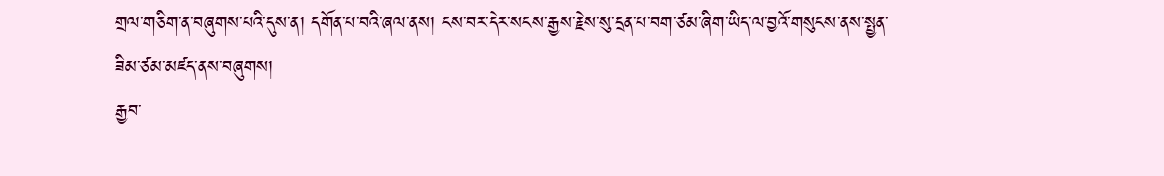གྲལ་གཅིག་ན་བཞུགས་པའི་དུས་ན། དགོན་པ་བའི་ཞལ་ནས། ངས་བར་དེར་སངས་རྒྱས་རྗེས་སུ་དྲན་པ་བག་ཙམ་ཞིག་ཡིད་ལ་བྱའོ་གསུངས་ནས་སྤྱན་ཟིམ་ཙམ་མཛད་ནས་བཞུགས།
རྒྱབ་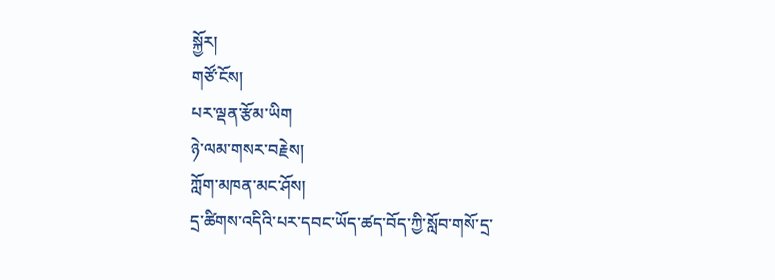སྐྱོར།
གཙོ་ངོས།
པར་ལྡན་རྩོམ་ཡིག
ཉེ་ལམ་གསར་བརྗེས།
ཀློག་མཁན་མང་ཤོས།
དྲ་ཚིགས་འདིའི་པར་དབང་ཡོད་ཚད་བོད་ཀྱི་སློབ་གསོ་དྲ་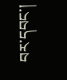བར་དབང་།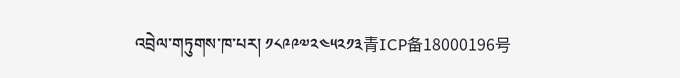འབྲེལ་གཏུགས་ཁ་པར། ༡༨༩༩༧༢༤༥༢༡༣青ICP备18000196号